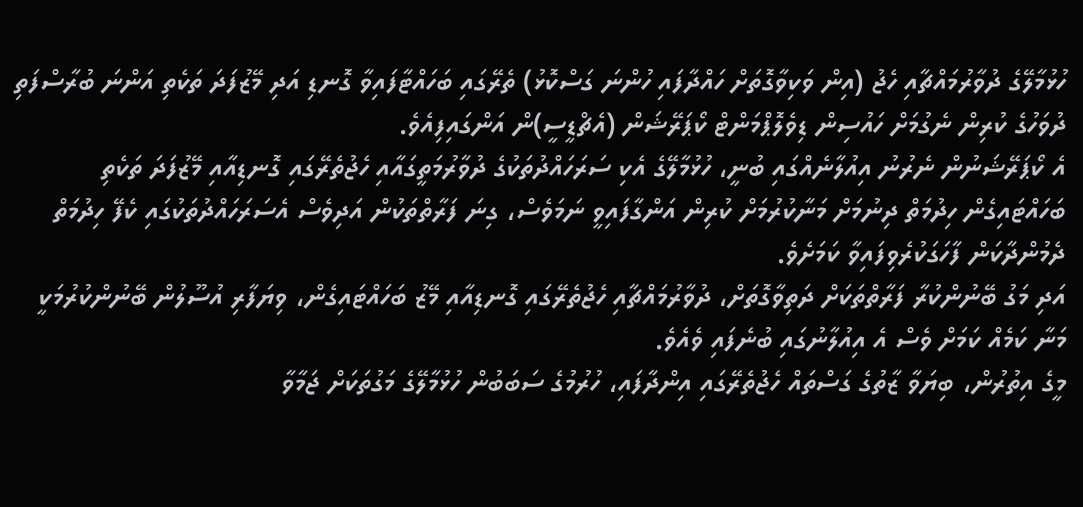ހުޅުމާލޭގެ ދުވާރުމައްޗާއި ހެޖު (އިން ވަކިވާގޮތަށް ހައްދާފައި ހުންނަ ގަސްކޮޅު) ތެރޭގައި ބަހައްޓާފައިވާ ގޮނޑި އަދި މޭޒުފަދަ ތަކެތި އަންނަ ބުރާސްފަތި ދުވަހުގެ ކުރިން ނެގުމަށް ހައުސިން ޑިވެލޮޕްމަންޓް ކޯޕަރޭޝަން (އެޗްޑީސީ)ން އަންގައިފިއެވެ.
އެ ކޯޕަރޭޝަނުން ނެރުނު އިއުލާނެއްގައި ބުނީ، ހުޅުމާލޭގެ އެކި ސަރަހައްދުތަކުގެ ދުވާރުމަތީގައާއި ހެޖުތެރޭގައި ގޮނޑިއާއި މޭޒުފަދަ ތަކެތި ބަހައްޓައިގެން ހިދުމަތް ދިނުމަށް މަނާކުރުމަށް ކުރިން އަންގާފައިވީ ނަމަވެސް، ގިނަ ފަރާތްތަކުން އަދިވެސް އެސަރަހައްދުތަކުގައި ކެފޭ ހިދުމަތް ދެމުންދާކަން ފާހަގަކުރެވިފައިވާ ކަމަށެވެ.
އަދި މަގު ބޭނުންކުރާ ފަރާތްތަކަށް ދަތިވާގޮތަށް، ދުވާރުމައްޗާއި ހެޖުތެރޭގައި ގޮނޑިއާއި މޭޒު ބަހައްޓައިގެން، ވިޔަފާރި އުސޫލުން ބޭނުންކުރުމަކީ މަނާ ކަމެއް ކަމަށް ވެސް އެ އިއުލާނުގައި ބުނެފައި ވެއެވެ.
މީގެ އިތުރުން، ބިޔަވާ ޒާތުގެ ގަސްތައް ހެޖުތެރޭގައި އިންދާފައި، ހުރުމުގެ ސަބަބުން ހުޅުމާލޭގެ މަގުތަކަށް ޖަމާވާ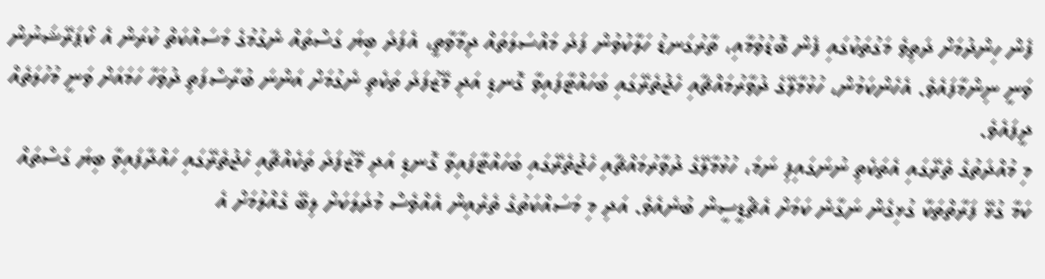ފެން ހިންދުމަށް ދަތިވެ މަގުތަކުގައި ފެން ބޮޑުވުމާއި، ތާރުގަނޑު ހަލާކުވުން ފަދަ މައްސަލަތައް ދިމާވާތީ، އެފަދަ ބިޔަ ގަސްތައް ނެގުމުގެ މަސައްކަތް ކުރަން އެ ކޯޕަރޭޝަނުން ވަނީ ނިންމާފައެވެ. އެހެންކަމުން، ހުޅުމާލޭގެ ދުވާރުމައްޗާއި ހެޖުތެރޭގައި ބަހައްޓާފައިވާ ގޮނޑި އަދި މޭޒުފަދަ ތަކެތި ނެގުމަށް އަންނަ ބުރާސްފަތި ދުވަހާ ހަމައަށް ވަނީ މުހުލަތެއް ދީފައެވެ.
މި މުއްދަތުގެ ތެރޭގައި އެތަކެތި ނުނަގައިފި ނަމަ، ހުޅުމާލޭގެ ދުވާރުމައްޗާއި ހެޖުތެރޭގައި ބަހައްޓާފައިވާ ގޮނޑި އަދި މޭޒުފަދަ ތަކެއްޗާއި ހެޖުތެރޭގައި ހައްދާފައިވާ ބިޔަ ގަސްތައް ކަމާ ގުޅޭ ފަރާތްތަކާ ގުޅިގެން ނަގާނެ ކަމަށް އެޗްޑީސީން ބުނެއެވެ. އަދި މި މަސައްކަތުގެ ތެރެއިން އެއްވެސް މުދަލަކަށް ލިބޭ ގެއްލުމަށް އެ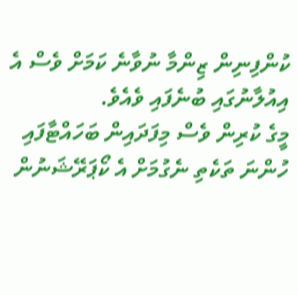ކުންފިނިން ޒިންމާ ނުވާނެ ކަމަށް ވެސް އެ އިއުލާނުގައި ބުނެފައި ވެއެވެ.
މީގެ ކުރިން ވެސް މިފަދައިން ބަހައްޓާފައި ހުންނަ ތަކެތި ނެގުމަށް އެ ކޯޕަރޭޝަނުން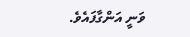ވަނީ އަންގާފައެވެ.